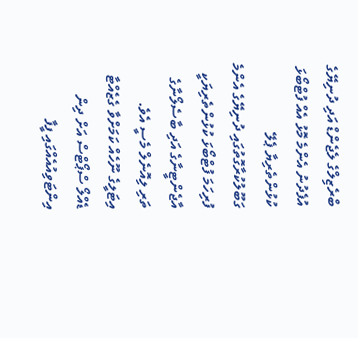ބްރެޒިލްގެ ލެޖެންޑް އަދި ދުނިޔޭގެ އުފެދުނު އެންމެ މޮޅު އެއް ފުޓްބޯޅަ ކުޅުންތެރިޔާ ޕެލޭ ގަބޫލުކުރާގޮތުގައި ދުނިޔޭގެ އެންމެ ފުރިހަމަ ފުޓްބޯޅަ ކުޅުންތެރިޔަކީ އާޖެންޓީނާގެ އަދި ބާސެލޯނާގެ ތަރި ލިއޮނެލް މެސީ އެވެ.
އިޓަލީގެ ނޫހެއް ކަމަށްވާ ގެޒެއްޓާ ޑެއްލޯ ސްޕޯޓްސް އަށް ދިން އިންޓަވިއުއެއްގައި ފީފާ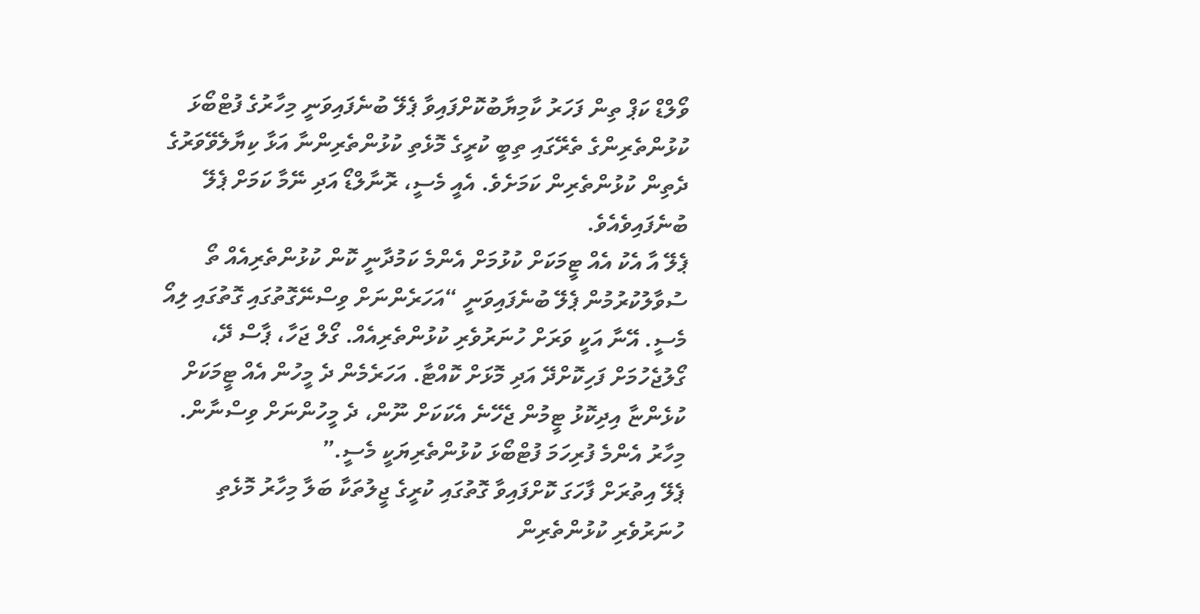ވޯލްޑް ކަޕް ތިން ފަހަރު ކާމިޔާބުކޮށްފައިވާ ޕެލޭ ބުނެފައިވަނީ މިހާރުގެ ފުޓްބޯޅަ ކުޅުންތެރިންގެ ތެރޭގައި ތިބީ ކުރީގެ މޮޅެތި ކުޅުންތެރިންނާ އަޅާ ކިޔާލެވޭވަރުގެ ދެތިން ކުޅުންތެރިން ކަމަށެވެ. އެއީ މެސީ، ރޮނާލްޑޯ އަދި ނޭމާ ކަމަށް ޕެލޭ ބުނެފައިވެއެވެ.
ޕެލޭ އާ އެކު އެއް ޓީމަކަށް ކުޅުމަށް އެންމެ ކަމުދާނީ ކޮން ކުޅުންތެރިއެއް ތޯ ސުވާލުކުރުމުން ޕެލޭ ބުނެފައިވަނީ “އަހަރެންނަށް ވިސްނޭގޮތުގައި ގޮތުގައި ލިއޯ މެސީ. އޭނާ އަކީ ވަރަށް ހުނަރުވެރި ކުޅުންތެރިއެއް. ގޯލް ޖަހާ، ޕާސް ދޭ، ގޯލުޖެހުމަށް ފަހިކޮށްދޭ އަދި މޮޅަށް ކޮއްޓާ. އަހަރެމެން ދެ މީހުން އެއް ޓީމަކަށް ކުޅެންޏާ އިދިކޮޅު ޓީމުން ޖެހޭނެ އެކަކަށް ނޫން، ދެ މީހުންނަށް ވިސްނާން. މިހާރު އެންމެ ފުރިހަމަ ފުޓްބޯޅަ ކުޅުންތެރިޔަކީ މެސީ.”
ޕެލޭ އިތުރަށް ފާހަގަ ކޮށްފައިވާ ގޮތުގައި ކުރީގެ ޖީލުތަކާ ބަލާ މިހާރު މޮޅެތި ހުނަރުވެރި ކުޅުންތެރިން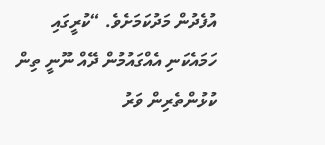އުފެދުން މަދުކަމަށެވެ. “ކުރީގައި ހަމައެކަނި އެއްގައުމުން ދޭއް ނޫނީ ތިން ކުޅުންތެރިން ވަރު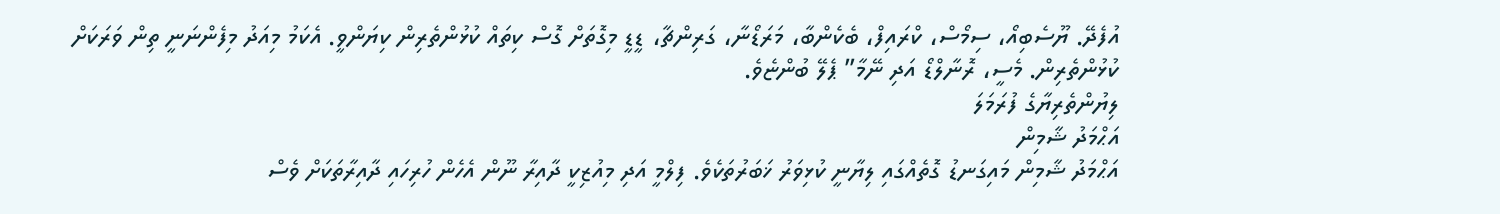އުފެދޭ. ޔޫސެބިއޯ، ސިމޯސް، ކްރައިފް، ބެކެންބާ، މަރަޑޯނާ، ގަރިންޗާ، ޑީޑީ މިގޮތަށް ގޮސް ކިތައް ކުޅުންތެރިން ކިޔަންވީ. އެކަމު މިއަދު މިފެންނަނީ ތިން ވަރަކަށް ކުޅުންތެރިން. މެސީ، ރޮނާލްޑޯ އަދި ނޭމާ” ޕެލޭ ބުންޏެވެ.
ލިޔުންތެރިޔާގެ ފުރަމަލަ
އަޙްމަދު ޝާމިން
އަޙްމަދު ޝާމިން މައިގަނޑު ގޮތެއްގައި ލިޔާނީ ކުޅިވަރު ޚަބަރުތަކެވެ. ފިލްމީ އަދި މިއުޒިކީ ދާއިރާ ނޫން އެހެން ހުރިހައި ދާއިރާތަކަށް ވެސް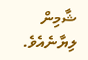ޝާމިން ލިޔާނެއެވެ.